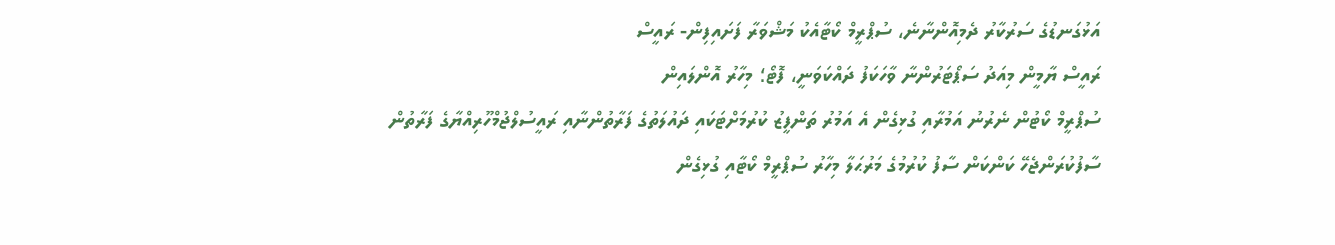އަޅުގަނޑުގެ ސަރުކާރު ދެމިއޮންނާނެ، ސުޕްރީމް ކޯޓާއެކު މަޝްވަރާ ފަށައިފިން- ރައީސް
ރައީސް ޔާމީން މިއަދު ސަޕޯޓަރުންނާ ވާހަކަފު ދައްކަވަނީ، ފޮޓޯ؛ މިހާރު އޮންލައިން
ސުޕްރީމް ކޯޓުން ނެރުނު އަމުރާއި ގުޅިގެން އެ އަމުރު ތަންފީޒު ކުރުމަށްޓަކައި ދައުލަތުގެ ފަރާތުންނާއި ރައީސުލްޖުމްހޫރިއްޔާގެ ފަރާތުން ސާފުކުރަންޖެހޭ ކަންކަން ސާފު ކުރުމުގެ މަރުޙަލާ މިހާރު ސުޕްރީމް ކޯޓާއި ގުޅިގެން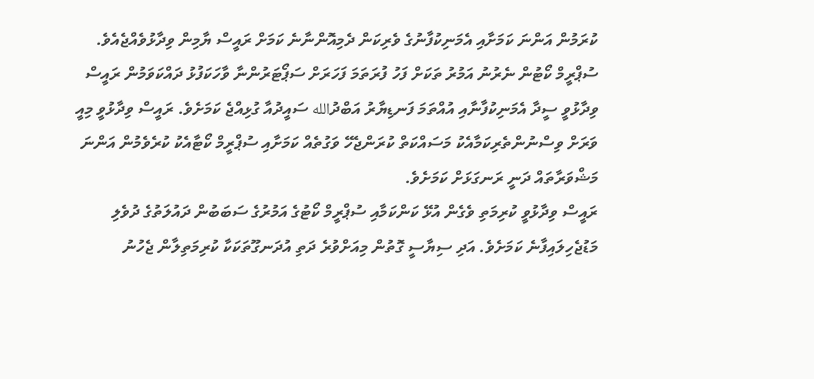ކުރަމުން އަންނަ ކަމަށާއި އެމަނިކުފާނުގެ ވެރިކަން ދެމިއޮންނާނެ ކަމަށް ރައީސް ޔާމިން ވިދާޅުވެއްޖެއެވެ.
ސުޕްރީމް ކޯޓުން ނެރުނު އަމުރު ތަކަށް ފަހު ފުރަތަމަ ފަހަރަށް ސަޕޯޓަރުންނާ ވާހަކަފުޅު ދައްކަވަމުން ރައީސް ވިދާޅުވީ ސީދާ އެމަނިކުފާނާއި އުއްތަމަ ފަނޑިޔާރު އަބްދުالله ސައީދުއާ ގުޅިއްޖެ ކަމަށެވެ. ރައީސް ވިދާޅުވީ މިއީ ވަރަށް ވިސްނުންތެރިކަމާއެކު މަސައްކަތް ކުރަންޖެހޭ ވަގުތެއް ކަމަށާއި ސުޕްރީމް ކޯޓާއެކު ކުރެވެމުން އަންނަ މަޝްވަރާތައް ދަނީ ރަނގަޅަށް ކަމަށެވެ.
ރައީސް ވިދާޅުވީ ކުރިމަތި ވެގެން އުޅޭ ކަންކަމާއި ސުޕްރީމް ކޯޓުގެ އަމުރުގެ ސަބަބުން ދައުލަތުގެ ދުވެލި މަޑުޖެހިލައިފާނެ ކަމަށެވެ. އަދި ސިޔާސީ ގޮތުން މިއަށްވުރެ ދަތި އުދަނގޫތަކަކާ ކުރިމަތިލާން ޖެހުނު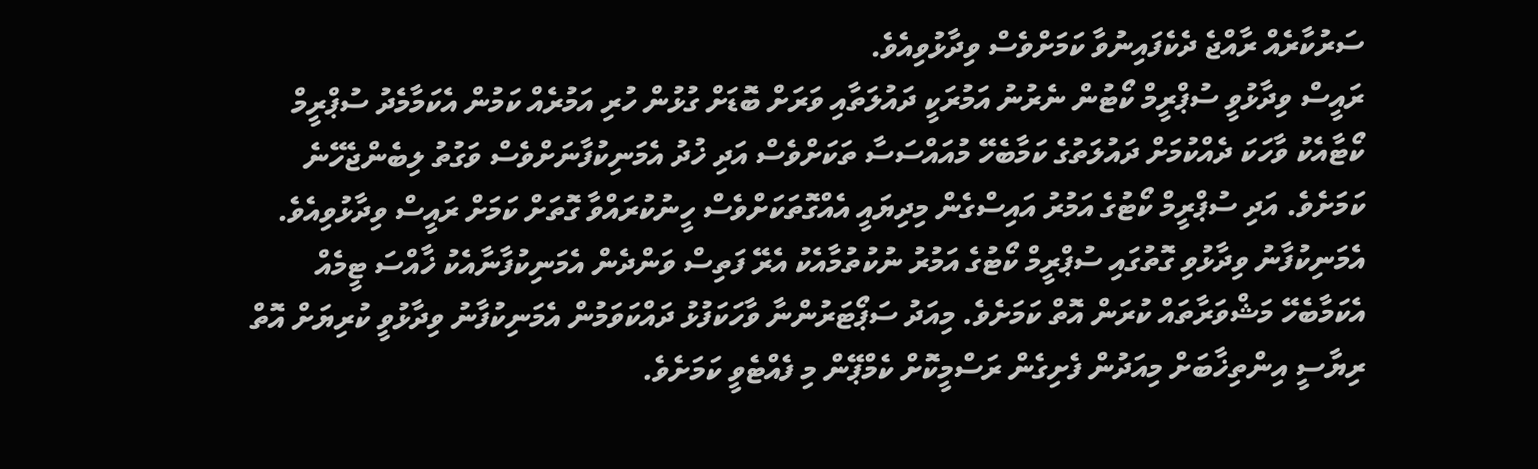ސަރުކާރެއް ރާއްޖެ ދެކެފައިނުވާ ކަމަށްވެސް ވިދާޅުވިއެވެ.
ރައީސް ވިދާޅުވީ ސުޕްރީމް ކޯޓުން ނެރުނު އަމުރަކީ ދައުލަތާއި ވަރަށް ބޮޑަށް ގުޅުން ހުރި އަމުރެއް ކަމުން އެކަމާމެދު ސުޕްރީމް ކޯޓާއެކު ވާހަކަ ދެއްކުމަށް ދައުލަތުގެ ކަމާބެހޭ މުއައްސަސާ ތަކަށްވެސް އަދި ޚުދު އެމަނިކުފާނަށްވެސް ވަގުތު ލިބެންޖެހޭނެ ކަމަށެވެ. އަދި ސުޕްރީމް ކޯޓުގެ އަމުރު އައިސްގެން މިދިޔައީ އެއްގޮތަކަށްވެސް ހީނުކުރައްވާ ގޮތަށް ކަމަށް ރައީސް ވިދާޅުވިއެވެ.
އެމަނިކުފާނު ވިދާޅުވި ގޮތުގައި ސުޕްރީމް ކޯޓުގެ އަމުރު ނުކުތުމާއެކު އެރޭ ފަތިސް ވަންދެން އެމަނިކުފާނާއެކު ޚާއްސަ ޓީމެއް އެކަމާބެހޭ މަޝްވަރާތައް ކުރަން އޮތް ކަމަށެވެ. މިއަދު ސަޕޯޓަރުންނާ ވާހަކަފުޅު ދައްކަވަމުން އެމަނިކުފާނު ވިދާޅުވީ ކުރިޔަށް އޮތް ރިޔާސީ އިންތިޚާބަށް މިއަދުން ފެށިގެން ރަސްމީކޮށް ކެމްޕޭން މި ފެއްޓެވީ ކަމަށެވެ.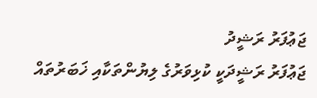ޖަޢުފަރު ރަޝީދު
ޖަޢުފަރު ރަޝީދަކީ ކުޅިވަރުގެ ލިޔުންތަކާއި ޚަބަރުތައް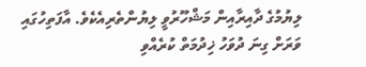ލިޔުމުގެ ދާއިރާއިން މަޝްހޫރުވީ ލިޔުންތެރިއެކެވެ. އާފަތިހުގައި ވަރަށް ގިނަ ދުވަހު ޚިދުމަތް ކުރެއްވި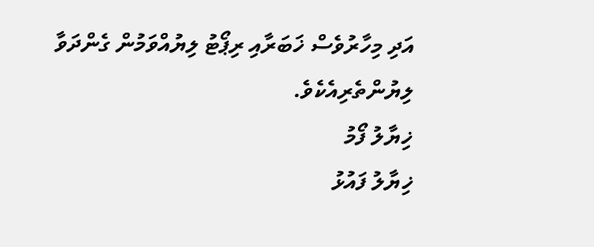އަދި މިހާރުވެސް ޚަބަރާއި ރިޕޯޓު ލިޔުއްވަމުން ގެންދަވާ ލިޔުންތެރިއެކެވެ.
ޚިޔާލު ފޯމު
ޚިޔާލު ފައުޅު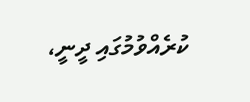ކުރެއްވުމުގައި ދީނީ،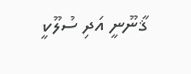ޤާނޫނީ އަދި ސުލޫކީ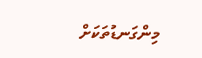މިންގަނޑުތަކަށް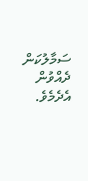ސަމާލުކަން ދެއްވުން އެދެމެވެ.